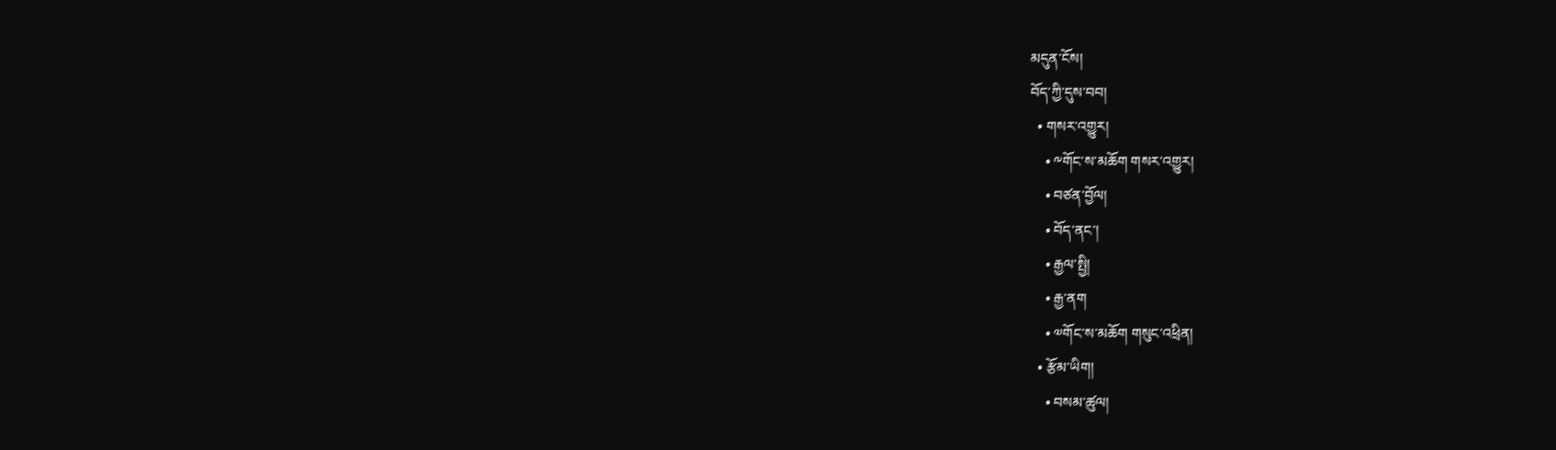མདུན་ངོས།
བོད་ཀྱི་དུས་བབ།
  • གསར་འགྱུར།
    • ༸གོང་ས་མཆོག གསར་འགྱུར།
    • བཙན་བྱོལ།
    • བོད་ནང་།
    • རྒྱལ་སྤྱི།
    • རྒྱ་ནག
    • ༧གོང་ས་མཆོག གསུང་འཕྲིན།
  • རྩོམ་ཡིག།
    • བསམ་ཚུལ།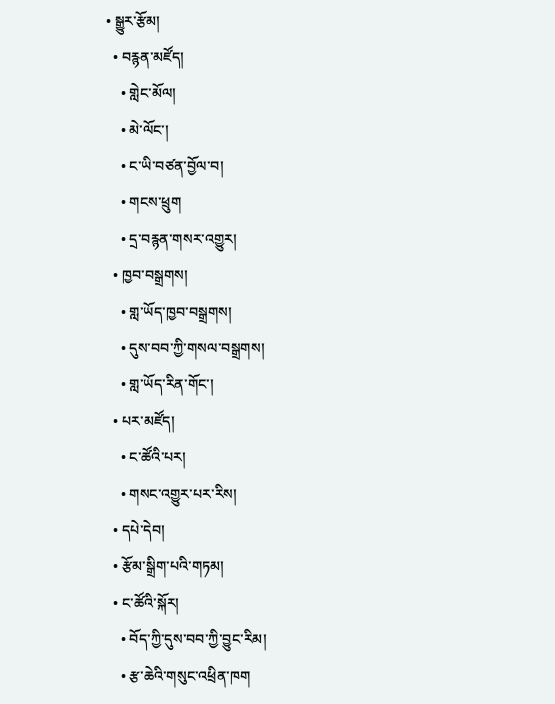• སྒྱུར་རྩོམ།
  • བརྙན་མཛོད།
    • གླེང་མོལ།
    • མེ་ལོང་།
    • ང་ཡི་བཙན་བྱོལ་བ།
    • གངས་ཕྲུག
    • དྲ་བརྙན་གསར་འགྱུར།
  • ཁྱབ་བསྒྲགས།
    • གླ་ཡོད་ཁྱབ་བསྒྲགས།
    • དུས་བབ་ཀྱི་གསལ་བསྒྲགས།
    • གླ་ཡོད་རིན་གོང་།
  • པར་མཛོད།
    • ང་ཚོའི་པར།
    • གསང་འགྱུར་པར་རིས།
  • དཔེ་དེབ།
  • རྩོམ་སྒྲིག་པའི་གཏམ།
  • ང་ཚོའི་སྐོར།
    • བོད་ཀྱི་དུས་བབ་ཀྱི་བྱུང་རིམ།
    • རྩ་ཆེའི་གསུང་འཕྲིན་ཁག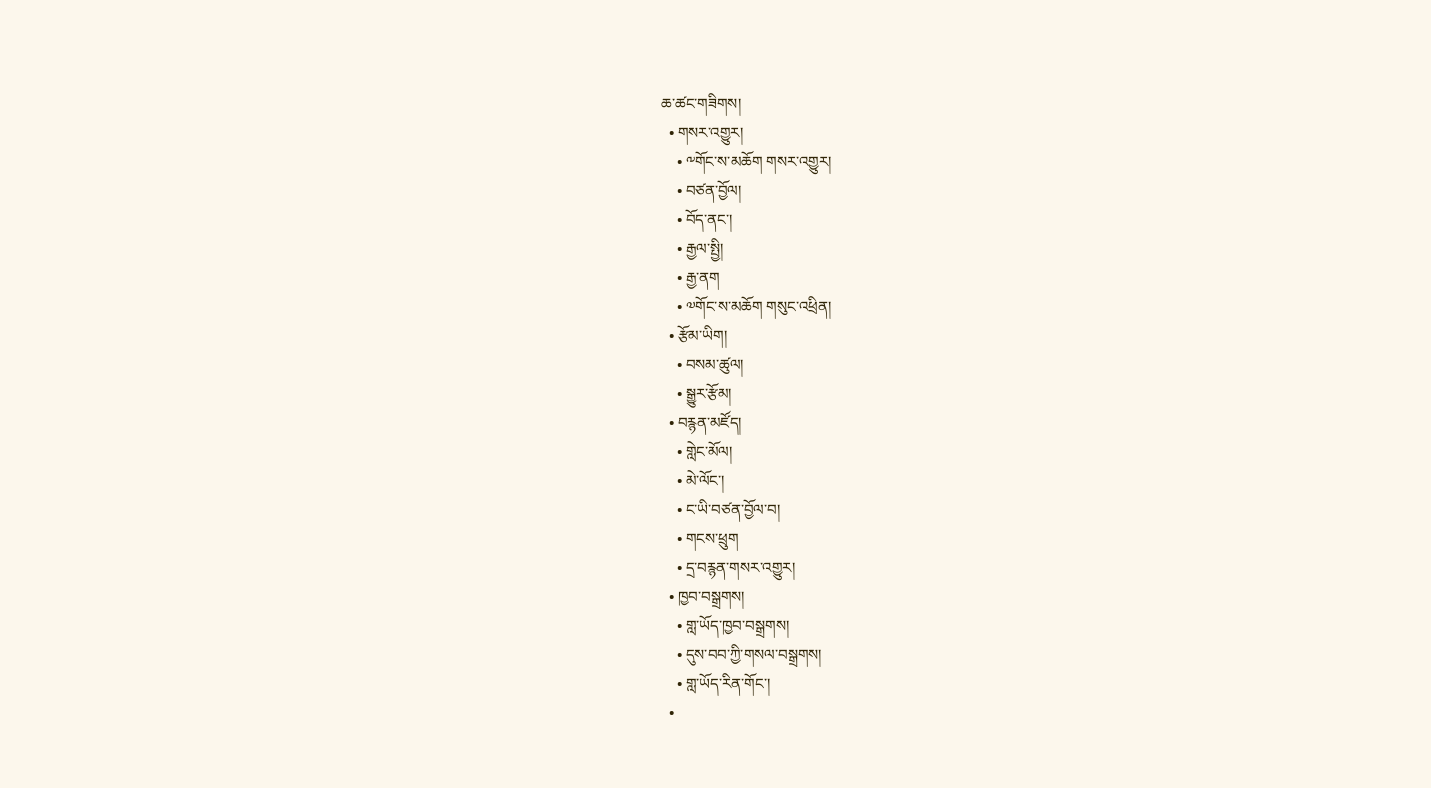ཆ་ཚང་གཟིགས།
  • གསར་འགྱུར།
    • ༸གོང་ས་མཆོག གསར་འགྱུར།
    • བཙན་བྱོལ།
    • བོད་ནང་།
    • རྒྱལ་སྤྱི།
    • རྒྱ་ནག
    • ༧གོང་ས་མཆོག གསུང་འཕྲིན།
  • རྩོམ་ཡིག།
    • བསམ་ཚུལ།
    • སྒྱུར་རྩོམ།
  • བརྙན་མཛོད།
    • གླེང་མོལ།
    • མེ་ལོང་།
    • ང་ཡི་བཙན་བྱོལ་བ།
    • གངས་ཕྲུག
    • དྲ་བརྙན་གསར་འགྱུར།
  • ཁྱབ་བསྒྲགས།
    • གླ་ཡོད་ཁྱབ་བསྒྲགས།
    • དུས་བབ་ཀྱི་གསལ་བསྒྲགས།
    • གླ་ཡོད་རིན་གོང་།
  •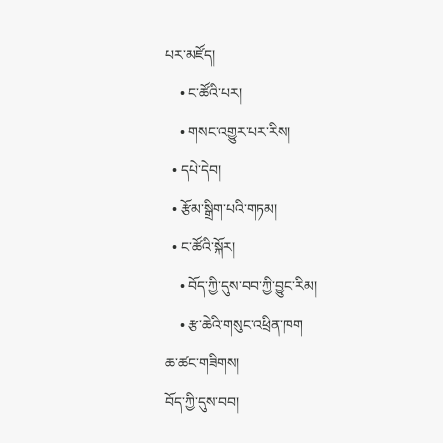པར་མཛོད།
    • ང་ཚོའི་པར།
    • གསང་འགྱུར་པར་རིས།
  • དཔེ་དེབ།
  • རྩོམ་སྒྲིག་པའི་གཏམ།
  • ང་ཚོའི་སྐོར།
    • བོད་ཀྱི་དུས་བབ་ཀྱི་བྱུང་རིམ།
    • རྩ་ཆེའི་གསུང་འཕྲིན་ཁག
ཆ་ཚང་གཟིགས།
བོད་ཀྱི་དུས་བབ།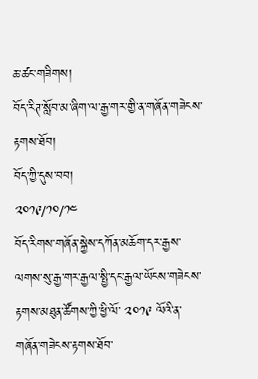ཆ་ཚང་གཟིགས།
བོད་རིཊ་སློབ་མ་ཞིག་ལ་རྒྱ་གར་གྱི་ན་གཞོན་གཟེངས་རྟགས་ཐོབ།
བོད་ཀྱི་དུས་བབ།
༢༠༡༩/༡༠/༡༤
བོད་རིགས་གཞོན་སྐྱེས་དཀོན་མཆོག་དར་རྒྱས་ལགས་སུ་རྒྱ་གར་རྒྱལ་སྤྱི་དང་རྒྱལ་ཡོངས་གཟེངས་རྟགས་མཐུན་ཚོགས་ཀྱི་ཕྱི་ལོ་ ༢༠༡༩ ལོའི་ན་གཞོན་གཟེངས་རྟགས་ཐོབ་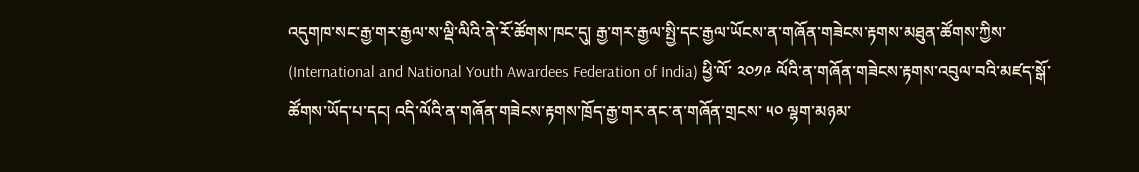འདུགཁ་སང་རྒྱ་གར་རྒྱལ་ས་ལྡི་ལིའི་ནེ་རོ་ཚོགས་ཁང་དུ། རྒྱ་གར་རྒྱལ་སྤྱི་དང་རྒྱལ་ཡོངས་ན་གཞོན་གཟེངས་རྟགས་མཐུན་ཚོགས་ཀྱིས་ (International and National Youth Awardees Federation of India) ཕྱི་ལོ་ ༢༠༡༩ ལོའི་ན་གཞོན་གཟེངས་རྟགས་འབུལ་བའི་མཛད་སྒོ་ཚོགས་ཡོད་པ་དང། འདི་ལོའི་ན་གཞོན་གཟེངས་རྟགས་ཁྲོད་རྒྱ་གར་ནང་ན་གཞོན་གྲངས་ ༥༠ ལྷག་མཉམ་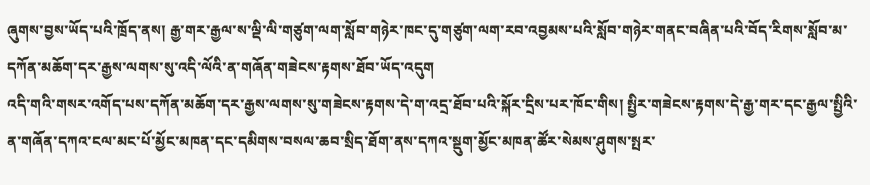ཞུགས་བྱས་ཡོད་པའི་ཁྲོད་ནས། རྒྱ་གར་རྒྱལ་ས་ལྡི་ལི་གཙུག་ལག་སློབ་གཉེར་ཁང་དུ་གཙུག་ལག་རབ་འབྱམས་པའི་སློབ་གཉེར་གནང་བཞིན་པའི་བོད་རིགས་སློབ་མ་དཀོན་མཆོག་དར་རྒྱས་ལགས་སུ་འདི་ལོའི་ན་གཞོན་གཟེངས་རྟགས་ཐོབ་ཡོད་འདུག
འདི་གའི་གསར་འགོད་པས་དཀོན་མཆོག་དར་རྒྱས་ལགས་སུ་གཟེངས་རྟགས་དེ་ག་འདྲ་ཐོབ་པའི་སྐོར་དྲིས་པར་ཁོང་གིས། སྤྱིར་གཟེངས་རྟགས་དེ་རྒྱ་གར་དང་རྒྱལ་སྤྱིའི་ན་གཞོན་དཀའ་ངལ་མང་པོ་མྱོང་མཁན་དང་དམིགས་བསལ་ཆབ་སྲིད་ཐོག་ནས་དཀའ་སྡུག་མྱོང་མཁན་ཚོར་སེམས་ཤུགས་སྤར་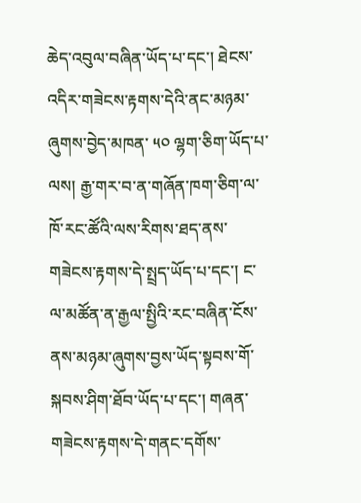ཆེད་འབུལ་བཞིན་ཡོད་པ་དང་། ཐེངས་འདིར་གཟེངས་རྟགས་དེའི་ནང་མཉམ་ཞུགས་བྱེད་མཁན་ ༥༠ ལྷག་ཅིག་ཡོད་པ་ལས། རྒྱ་གར་བ་ན་གཞོན་ཁག་ཅིག་ལ་ཁོ་རང་ཚོའི་ལས་རིགས་ཐད་ནས་གཟེངས་རྟགས་དེ་སྤྲད་ཡོད་པ་དང་། ང་ལ་མཚོན་ན་རྒྱལ་སྤྱིའི་རང་བཞིན་ངོས་ནས་མཉམ་ཞུགས་བྱས་ཡོད་སྟབས་གོ་སྐབས་ཤིག་ཐོབ་ཡོད་པ་དང་། གཞན་གཟེངས་རྟགས་དེ་གནང་དགོས་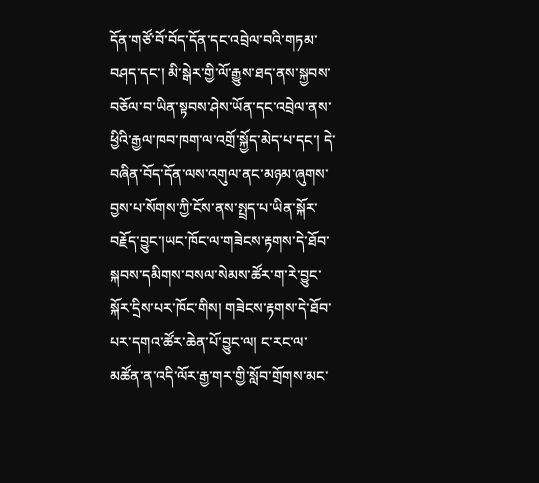དོན་གཙོ་བོ་བོད་དོན་དང་འབྲེལ་བའི་གཏམ་བཤད་དང་། མི་སྒེར་གྱི་ལོ་རྒྱུས་ཐད་ནས་སྐྱབས་བཅོལ་བ་ཡིན་སྟབས་ཤེས་ཡོན་དང་འབྲེལ་ནས་ཕྱིའི་རྒྱལ་ཁབ་ཁག་ལ་འགྲོ་སྐྱོད་མེད་པ་དང་། དེ་བཞིན་བོད་དོན་ལས་འགུལ་ནང་མཉམ་ཞུགས་བྱས་པ་སོགས་ཀྱི་ངོས་ནས་སྤྲད་པ་ཡིན་སྐོར་བརྗོད་བྱུང་།ཡང་ཁོང་ལ་གཟེངས་རྟགས་དེ་ཐོབ་སྐབས་དམིགས་བསལ་སེམས་ཚོར་ག་རེ་བྱུང་སྐོར་དྲིས་པར་ཁོང་གིས། གཟེངས་རྟགས་དེ་ཐོབ་པར་དགའ་ཚོར་ཆེན་པོ་བྱུང་ལ། ང་རང་ལ་མཚོན་ན་འདི་ལོར་རྒྱ་གར་གྱི་སློབ་གྲོགས་མང་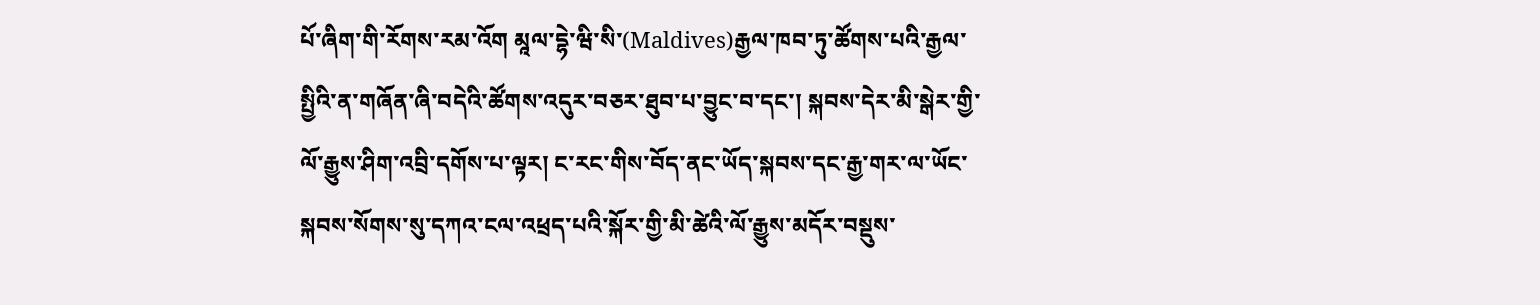པོ་ཞིག་གི་རོགས་རམ་འོག མཱལ་དྷེ་ཝི་སི་(Maldives)རྒྱལ་ཁབ་ཏུ་ཚོགས་པའི་རྒྱལ་སྤྱིའི་ན་གཞོན་ཞི་བདེའི་ཚོགས་འདུར་བཅར་ཐུབ་པ་བྱུང་བ་དང་། སྐབས་དེར་མི་སྒེར་གྱི་ལོ་རྒྱུས་ཤིག་འབྲི་དགོས་པ་ལྟར། ང་རང་གིས་བོད་ནང་ཡོད་སྐབས་དང་རྒྱ་གར་ལ་ཡོང་སྐབས་སོགས་སུ་དཀའ་ངལ་འཕྲད་པའི་སྐོར་གྱི་མི་ཚེའི་ལོ་རྒྱུས་མདོར་བསྡུས་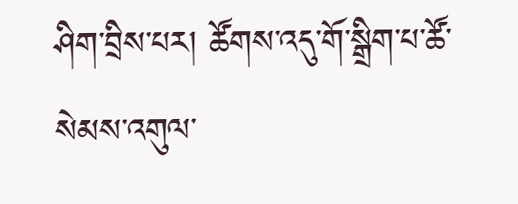ཤིག་བྲིས་པར། ཚོགས་འདུ་གོ་སྒྲིག་པ་ཚོ་སེམས་འགུལ་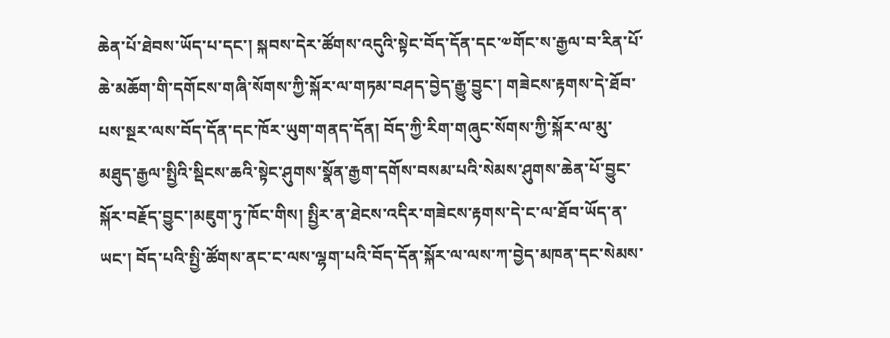ཆེན་པོ་ཐེབས་ཡོད་པ་དང་། སྐབས་དེར་ཚོགས་འདུའི་སྟེང་བོད་དོན་དང་༧གོང་ས་རྒྱལ་བ་རིན་པོ་ཆེ་མཆོག་གི་དགོངས་གཞི་སོགས་ཀྱི་སྐོར་ལ་གཏམ་བཤད་བྱེད་རྒྱུ་བྱུང་། གཟེངས་རྟགས་དེ་ཐོབ་པས་སྔར་ལས་བོད་དོན་དང་ཁོར་ཡུག་གནད་དོན། བོད་ཀྱི་རིག་གཞུང་སོགས་ཀྱི་སྐོར་ལ་མུ་མཐུད་རྒྱལ་སྤྱིའི་སྡིངས་ཆའི་སྟེང་ཤུགས་སྣོན་རྒྱག་དགོས་བསམ་པའི་སེམས་ཤུགས་ཆེན་པོ་བྱུང་སྐོར་བརྗོད་བྱུང་།མཇུག་ཏུ་ཁོང་གིས། སྤྱིར་ན་ཐེངས་འདིར་གཟེངས་རྟགས་དེ་ང་ལ་ཐོབ་ཡོད་ན་ཡང་། བོད་པའི་སྤྱི་ཚོགས་ནང་ང་ལས་ལྷག་པའི་བོད་དོན་སྐོར་ལ་ལས་ཀ་བྱེད་མཁན་དང་སེམས་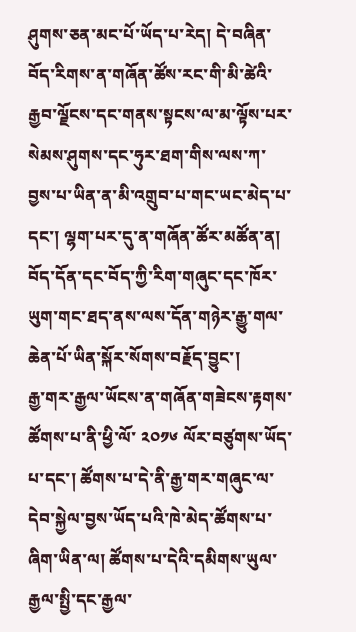ཤུགས་ཅན་མང་པོ་ཡོད་པ་རེད། དེ་བཞིན་བོད་རིགས་ན་གཞོན་ཚོས་རང་གི་མི་ཚེའི་རྒྱབ་ལྗོངས་དང་གནས་སྟངས་ལ་མ་ལྟོས་པར་སེམས་ཤུགས་དང་ཧུར་ཐག་གིས་ལས་ཀ་བྱས་པ་ཡིན་ན་མི་འགྲུབ་པ་གང་ཡང་མེད་པ་དང་། ལྷག་པར་དུ་ན་གཞོན་ཚོར་མཚོན་ན། བོད་དོན་དང་བོད་ཀྱི་རིག་གཞུང་དང་ཁོར་ཡུག་གང་ཐད་ནས་ལས་དོན་གཉེར་རྒྱུ་གལ་ཆེན་པོ་ཡིན་སྐོར་སོགས་བརྗོད་བྱུང་།
རྒྱ་གར་རྒྱལ་ཡོངས་ན་གཞོན་གཟེངས་རྟགས་ཚོགས་པ་ནི་ཕྱི་ལོ་ ༢༠༡༦ ལོར་བཙུགས་ཡོད་པ་དང་། ཚོགས་པ་དེ་ནི་རྒྱ་གར་གཞུང་ལ་དེབ་སྐྱེལ་བྱས་ཡོད་པའི་ཁེ་མེད་ཚོགས་པ་ཞིག་ཡིན་ལ། ཚོགས་པ་དེའི་དམིགས་ཡུལ་རྒྱལ་སྤྱི་དང་རྒྱལ་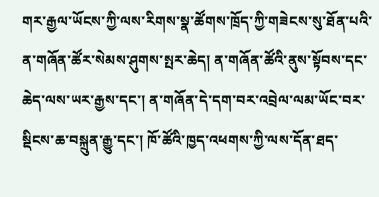གར་རྒྱལ་ཡོངས་ཀྱི་ལས་རིགས་སྣ་ཚོགས་ཁྲོད་ཀྱི་གཟེངས་སུ་ཐོན་པའི་ན་གཞོན་ཚོར་སེམས་ཤུགས་སྤར་ཆེད། ན་གཞོན་ཚོའི་ནུས་སྟོབས་དང་ཆེད་ལས་ཡར་རྒྱས་དང་། ན་གཞོན་དེ་དག་བར་འབྲེལ་ལམ་ཡོང་བར་སྡིངས་ཆ་བསྐྲུན་རྒྱུ་དང་། ཁོ་ཚོའི་ཁྱད་འཕགས་ཀྱི་ལས་དོན་ཐད་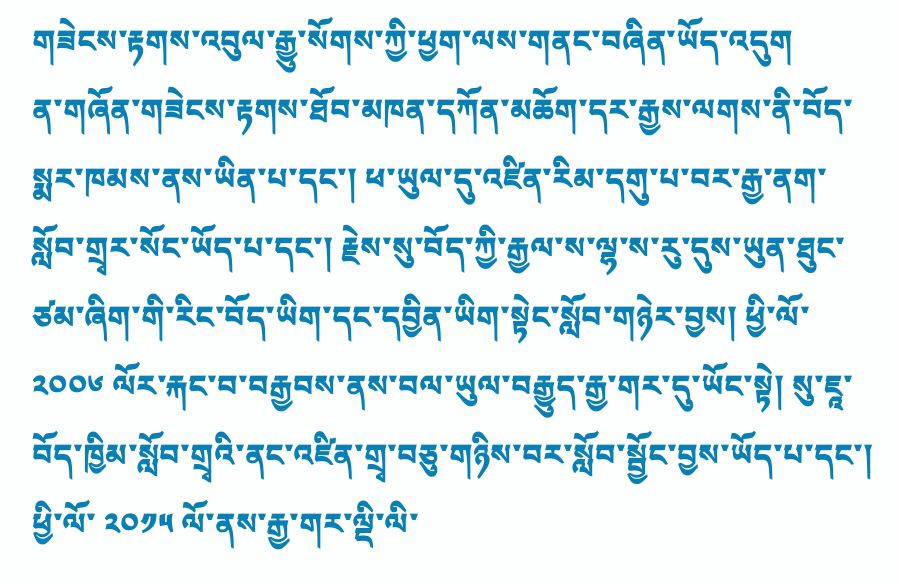གཟེངས་རྟགས་འབུལ་རྒྱུ་སོགས་ཀྱི་ཕྱག་ལས་གནང་བཞིན་ཡོད་འདུག
ན་གཞོན་གཟེངས་རྟགས་ཐོབ་མཁན་དཀོན་མཆོག་དར་རྒྱས་ལགས་ནི་བོད་སྨར་ཁམས་ནས་ཡིན་པ་དང་། ཕ་ཡུལ་དུ་འཛིན་རིམ་དགུ་པ་བར་རྒྱ་ནག་སློབ་གྲྭར་སོང་ཡོད་པ་དང་། རྗེས་སུ་བོད་ཀྱི་རྒྱལ་ས་ལྷ་ས་རུ་དུས་ཡུན་ཐུང་ཙམ་ཞིག་གི་རིང་བོད་ཡིག་དང་དབྱིན་ཡིག་སྟེང་སློབ་གཉེར་བྱས། ཕྱི་ལོ་ ༢༠༠༦ ལོར་རྐང་བ་བརྒྱབས་ནས་བལ་ཡུལ་བརྒྱུད་རྒྱ་གར་དུ་ཡོང་སྟེ། སུ་ཇཱ་བོད་ཁྱིམ་སློབ་གྲྭའི་ནང་འཛིན་གྲྭ་བཅུ་གཉིས་བར་སློབ་སྦྱོང་བྱས་ཡོད་པ་དང་། ཕྱི་ལོ་ ༢༠༡༥ ལོ་ནས་རྒྱ་གར་ལྡི་ལི་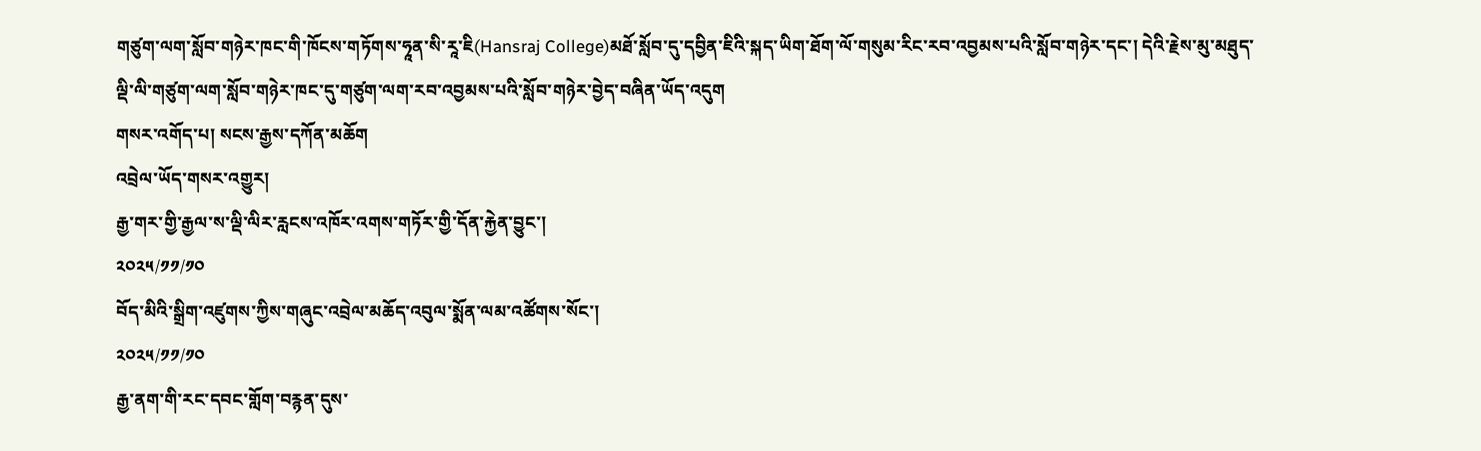གཙུག་ལག་སློབ་གཉེར་ཁང་གི་ཁོངས་གཏོགས་ཧཱན་སི་རཱ་ཇི(Hansraj College)མཐོ་སློབ་དུ་དབྱིན་ཇིའི་སྐད་ཡིག་ཐོག་ལོ་གསུམ་རིང་རབ་འབྱམས་པའི་སློབ་གཉེར་དང་། དེའི་རྗེས་མུ་མཐུད་ལྡི་ལི་གཙུག་ལག་སློབ་གཉེར་ཁང་དུ་གཙུག་ལག་རབ་འབྱམས་པའི་སློབ་གཉེར་བྱེད་བཞིན་ཡོད་འདུག
གསར་འགོད་པ། སངས་རྒྱས་དཀོན་མཆོག
འབྲེལ་ཡོད་གསར་འགྱུར།
རྒྱ་གར་གྱི་རྒྱལ་ས་ལྡི་ལིར་རླངས་འཁོར་འགས་གཏོར་གྱི་དོན་རྐྱེན་བྱུང་།
༢༠༢༥/༡༡/༡༠
བོད་མིའི་སྒྲིག་འཛུགས་ཀྱིས་གཞུང་འབྲེལ་མཆོད་འབུལ་སྨོན་ལམ་འཚོགས་སོང་།
༢༠༢༥/༡༡/༡༠
རྒྱ་ནག་གི་རང་དབང་གློག་བརྙན་དུས་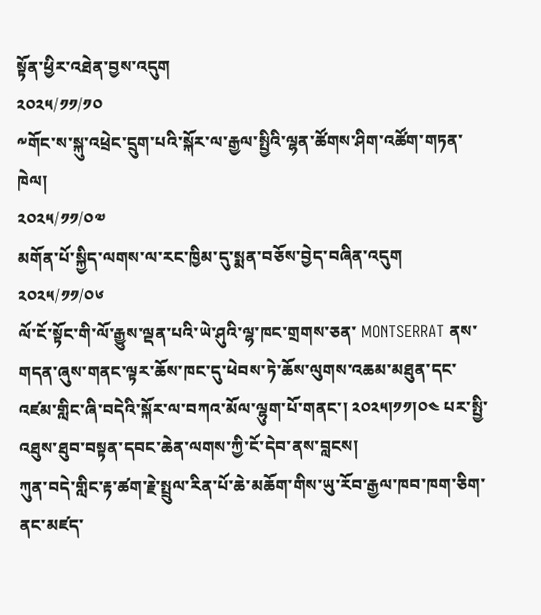སྟོན་ཕྱིར་འཐེན་བྱས་འདུག
༢༠༢༥/༡༡/༡༠
༸གོང་ས་སྐུ་འཕྲེང་དྲུག་པའི་སྐོར་ལ་རྒྱལ་སྤྱིའི་ལྷན་ཚོགས་ཤིག་འཚོག་གཏན་ཁེལ།
༢༠༢༥/༡༡/༠༧
མགོན་པོ་སྐྱིད་ལགས་ལ་རང་ཁྱིམ་དུ་སྨན་བཅོས་བྱེད་བཞིན་འདུག
༢༠༢༥/༡༡/༠༦
ལོ་ངོ་སྟོང་གི་ལོ་རྒྱུས་ལྡན་པའི་ཡེ་ཤུའི་ལྷ་ཁང་གྲགས་ཅན་ MONTSERRAT ནས་གདན་ཞུས་གནང་ལྟར་ཆོས་ཁང་དུ་ཕེབས་ཏེ་ཆོས་ལུགས་འཆམ་མཐུན་དང་འཛམ་གླིང་ཞི་བདེའི་སྐོར་ལ་བཀའ་མོལ་ལྷུག་པོ་གནང་། ༢༠༢༥།༡༡།༠༤ པར་སྤྱི་འཐུས་ཐུབ་བསྟན་དབང་ཆེན་ལགས་ཀྱི་ངོ་དེབ་ནས་བླངས།
ཀུན་བདེ་གླིང་རྟ་ཚག་རྗེ་སྤྲུལ་རིན་པོ་ཆེ་མཆོག་གིས་ཡུ་རོབ་རྒྱལ་ཁབ་ཁག་ཅིག་ནང་མཛད་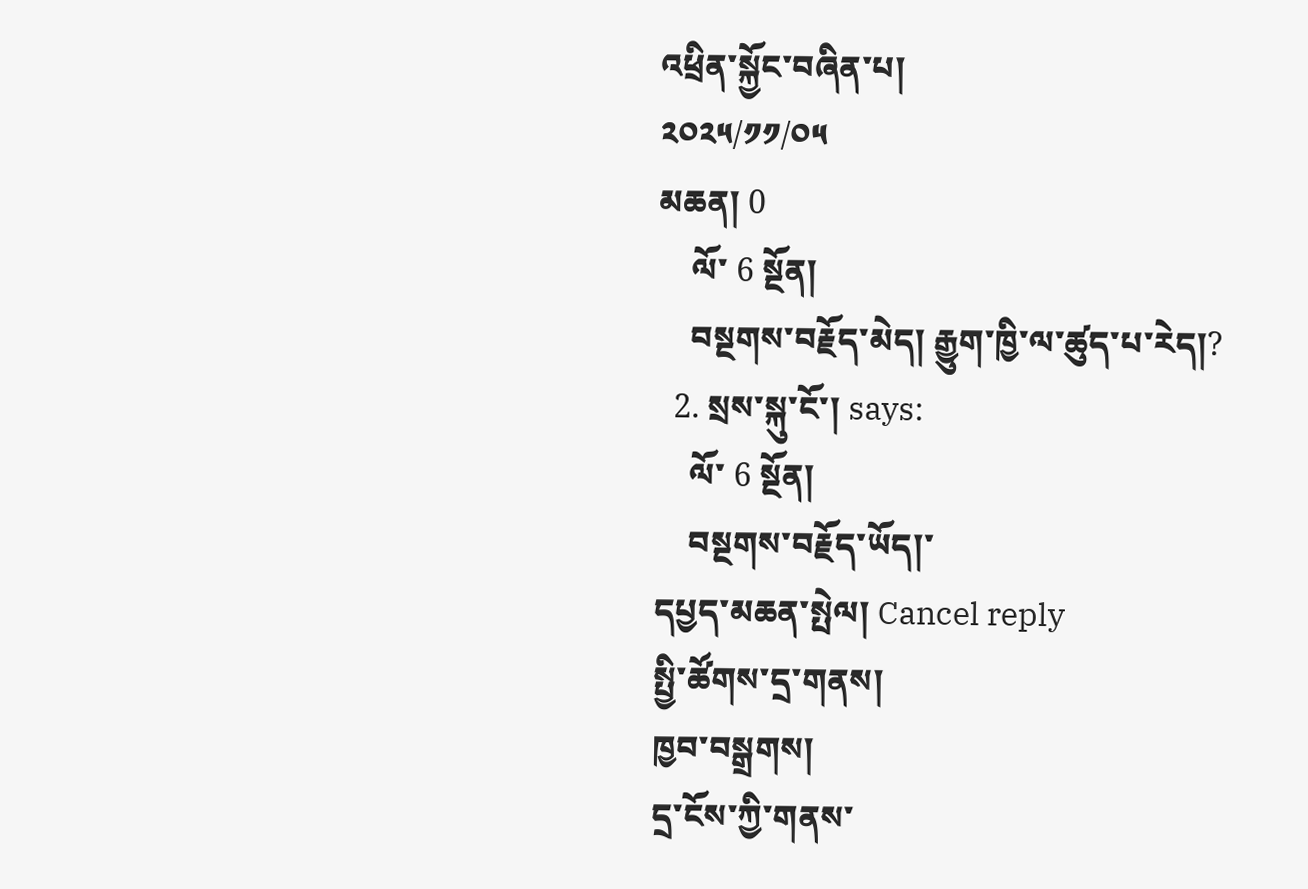འཕྲིན་སྐྱོང་བཞིན་པ།
༢༠༢༥/༡༡/༠༥
མཆན། 0
    ལོ་ 6 སྔོན།
    བསྔགས་བརྗོད་མེད། རྒྱུག་ཁྱི་ལ་ཚུད་པ་རེད།?
  2. སྲས་སྐུ་ངོ་། says:
    ལོ་ 6 སྔོན།
    བསྔགས་བརྗོད་ཡོད།་
དཔྱད་མཆན་སྤེལ། Cancel reply
སྤྱི་ཚོགས་དྲ་གནས།
ཁྱབ་བསྒྲགས།
དྲ་ངོས་ཀྱི་གནས་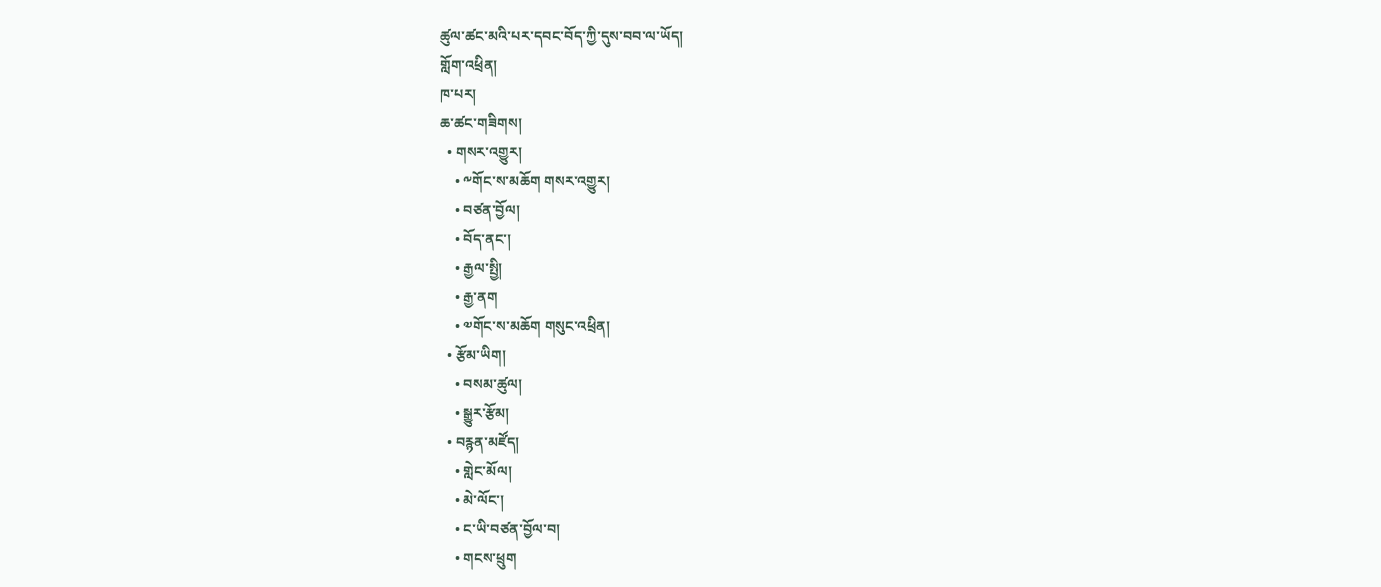ཚུལ་ཚང་མའི་པར་དབང་བོད་ཀྱི་དུས་བབ་ལ་ཡོད།
གློག་འཕྲིན།
ཁ་པར།
ཆ་ཚང་གཟིགས།
  • གསར་འགྱུར།
    • ༸གོང་ས་མཆོག གསར་འགྱུར།
    • བཙན་བྱོལ།
    • བོད་ནང་།
    • རྒྱལ་སྤྱི།
    • རྒྱ་ནག
    • ༧གོང་ས་མཆོག གསུང་འཕྲིན།
  • རྩོམ་ཡིག།
    • བསམ་ཚུལ།
    • སྒྱུར་རྩོམ།
  • བརྙན་མཛོད།
    • གླེང་མོལ།
    • མེ་ལོང་།
    • ང་ཡི་བཙན་བྱོལ་བ།
    • གངས་ཕྲུག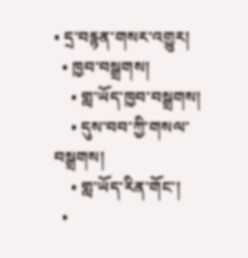• དྲ་བརྙན་གསར་འགྱུར།
  • ཁྱབ་བསྒྲགས།
    • གླ་ཡོད་ཁྱབ་བསྒྲགས།
    • དུས་བབ་ཀྱི་གསལ་བསྒྲགས།
    • གླ་ཡོད་རིན་གོང་།
  •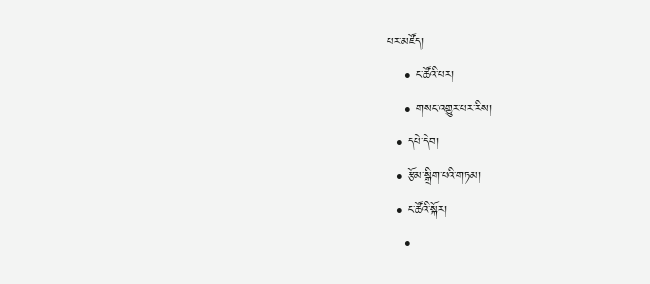པར་མཛོད།
    • ང་ཚོའི་པར།
    • གསང་འགྱུར་པར་རིས།
  • དཔེ་དེབ།
  • རྩོམ་སྒྲིག་པའི་གཏམ།
  • ང་ཚོའི་སྐོར།
    •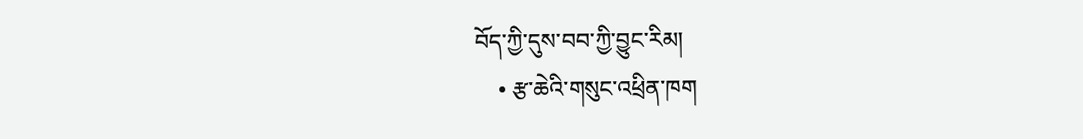བོད་ཀྱི་དུས་བབ་ཀྱི་བྱུང་རིམ།
    • རྩ་ཆེའི་གསུང་འཕྲིན་ཁག